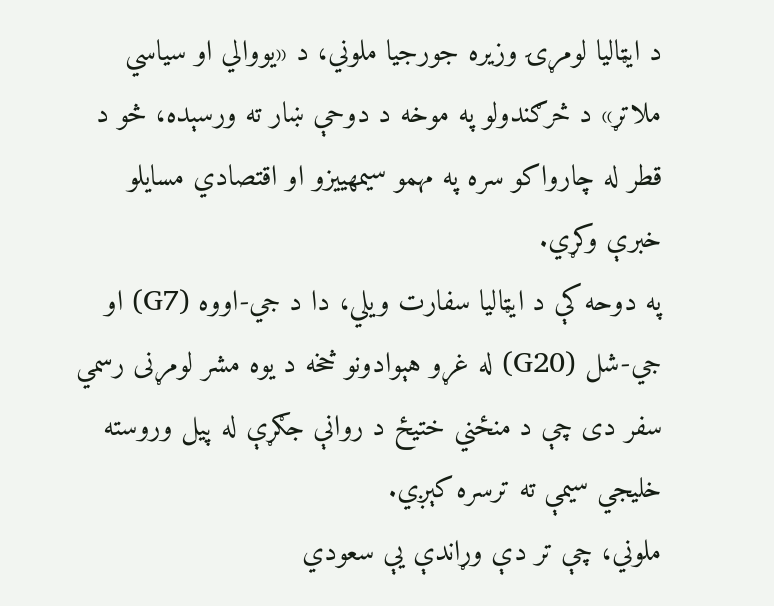د ایټالیا لومړۍ وزیره جورجیا ملوني، د «یووالي او سیاسي ملاتړ» د څرګندولو په موخه د دوحې ښار ته ورسېده، څو د قطر له چارواکو سره په مهمو سیمهییزو او اقتصادي مسایلو خبرې وکړي.
په دوحه کې د ایټالیا سفارت ویلي، دا د جي-اووه (G7) او جي-شل (G20) له غړو هېوادونو څخه د یوه مشر لومړنی رسمي سفر دی چې د منځني ختیځ د روانې جګړې له پیل وروسته خلیجي سیمې ته ترسره کېږي.
ملوني، چې تر دې وړاندې یې سعودي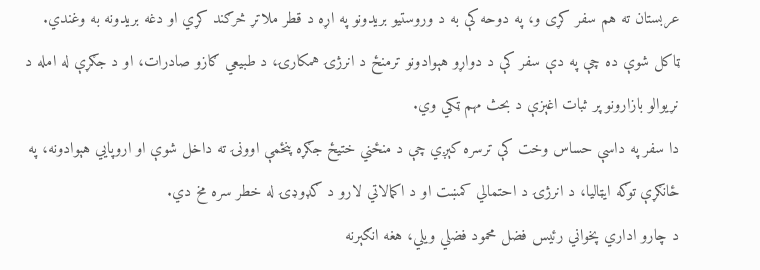عربستان ته هم سفر کړی و، په دوحه کې به د وروستیو بریدونو په اړه د قطر ملاتړ څرګند کړي او دغه بریدونه به وغندي.
ټاکل شوې ده چې په دې سفر کې د دواړو هېوادونو ترمنځ د انرژۍ همکارۍ، د طبیعي ګازو صادرات، او د جګړې له امله د نړیوالو بازارونو پر ثبات اغېزې د بحث مهم ټکي وي.
دا سفر په داسې حساس وخت کې ترسره کېږي چې د منځني ختیځ جګړه پنځمې اوونۍ ته داخل شوې او اروپايي هېوادونه، په ځانګړې توګه ایټالیا، د انرژۍ د احتمالي کمښت او د اکمالاتي لارو د ګډوډۍ له خطر سره مخ دي.
د چارو اداري پخواني رئیس فضل محمود فضلي ویلي، هغه انګېرنه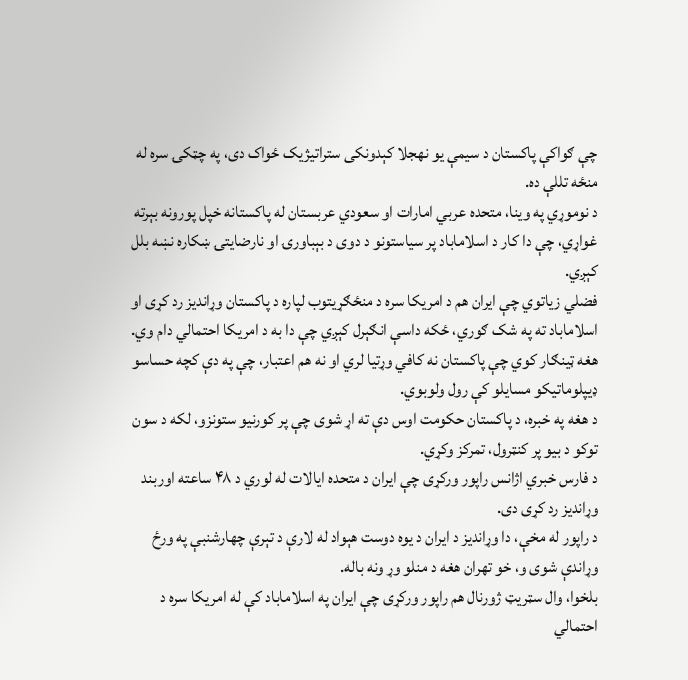چې ګواکې پاکستان د سیمې یو نهجلا کېدونکی ستراتیژیک ځواک دی، په چټکۍ سره له منځه تللې ده.
د نوموړي په وینا، متحده عربي امارات او سعودي عربستان له پاکستانه خپل پورونه بېرته غواړي، چې دا کار د اسلاماباد پر سیاستونو د دوی د بېباورۍ او نارضایتۍ ښکاره نښه بلل کېږي.
فضلي زیاتوي چې ایران هم د امریکا سره د منځګړیتوب لپاره د پاکستان وړاندیز رد کړی او اسلاماباد ته په شک ګوري، ځکه داسې انګېرل کېږي چې دا به د امریکا احتمالي دام وي.
هغه ټینګار کوي چې پاکستان نه کافي وړتیا لري او نه هم اعتبار، چې په دې کچه حساسو ډیپلوماتیکو مسایلو کې رول ولوبوي.
د هغه په خبره، د پاکستان حکومت اوس دې ته اړ شوی چې پر کورنیو ستونزو، لکه د سون توکو د بیو پر کنټرول، تمرکز وکړي.
د فارس خبري اژانس راپور ورکړی چې ایران د متحده ایالات له لوري د ۴۸ ساعته اوربند وړاندیز رد کړی دی.
د راپور له مخې، دا وړاندیز د ایران د یوه دوست هېواد له لارې د تېرې چهارشنبې په ورځ وړاندې شوی و، خو تهران هغه د منلو وړ ونه باله.
بلخوا، وال سټریټ ژورنال هم راپور ورکړی چې ایران په اسلاماباد کې له امریکا سره د احتمالي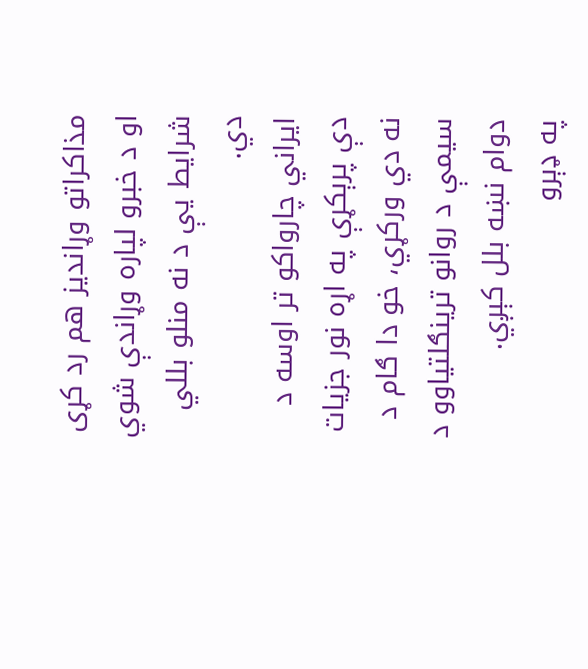مذاکراتو وړاندیز هم رد کړی او د خبرو لپاره وړاندې شوي شرایط یې د نه منلو بللي دي.
ایراني چارواکو تر اوسه د دې پرېکړې په اړه نور جزیات نه دي ورکړي، خو دا ګام د سیمې د روانو ترینګلتیاوو د دوام نښه بلل کېږي.
په ډېرو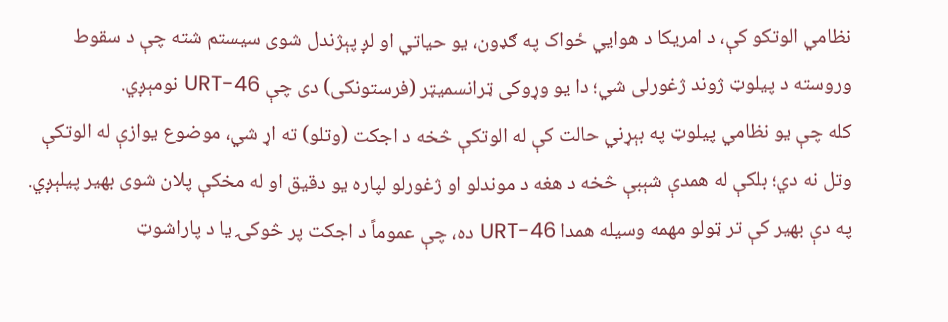نظامي الوتکو کې، د امریکا د هوايي ځواک په ګډون، یو حیاتي او لږ پېژندل شوی سیستم شته چې د سقوط وروسته د پيلوټ ژوند ژغورلی شي؛ دا یو وړوکی ټرانسمیټر (فرستونکی) دی چې URT-46 نومېږي.
کله چې یو نظامي پيلوټ په بېړني حالت کې له الوتکې څخه د اجکت (وتلو) ته اړ شي، موضوع یوازې له الوتکې وتل نه دي؛ بلکې له همدې شېبې څخه د هغه د موندلو او ژغورلو لپاره یو دقیق او له مخکې پلان شوی بهیر پیلېږي.
په دې بهیر کې تر ټولو مهمه وسیله همدا URT-46 ده، چې عموماً د اجکت پر څوکۍ یا د پاراشوټ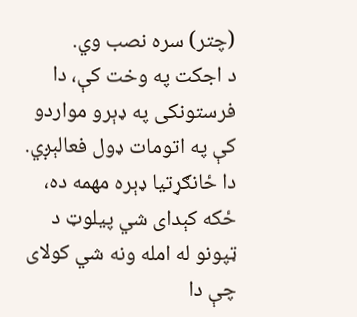(چتر) سره نصب وي.
د اجکت په وخت کې، دا فرستونکی په ډېرو مواردو کې په اتومات ډول فعالېږي. دا ځانګړتیا ډېره مهمه ده، ځکه کېدای شي پيلوټ د ټپونو له امله ونه شي کولای چې دا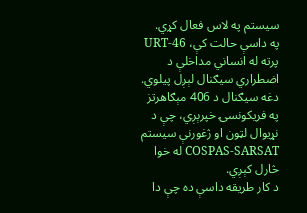سیستم په لاس فعال کړي.
په داسې حالت کې، URT-46 پرته له انساني مداخلې د اضطراري سیګنال لېږل پیلوي.
دغه سیګنال د 406 مېګاهرتز په فریکونسۍ خپرېږي، چې د نړیوال لټون او ژغورنې سیستم COSPAS-SARSAT له خوا څارل کېږي.
د کار طریقه داسې ده چې دا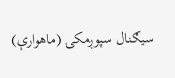سیګنال سپوږمکۍ (ماهوارې)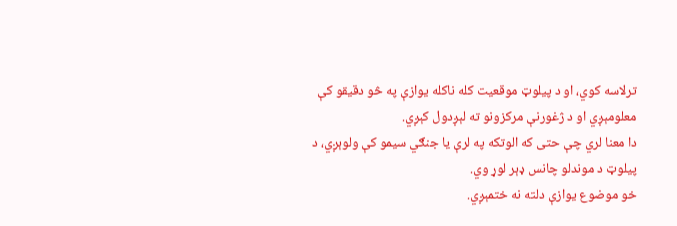ترلاسه کوي، او د پيلوټ موقعیت کله ناکله یوازې په څو دقیقو کې معلومېږي او د ژغورنې مرکزونو ته لېږدول کېږي.
دا معنا لري چې حتی که الوتکه په لرې یا جنګي سیمو کې ولوېږي، د پيلوټ د موندلو چانس ډېر لوړ وي.
خو موضوع یوازې دلته نه ختمېږي.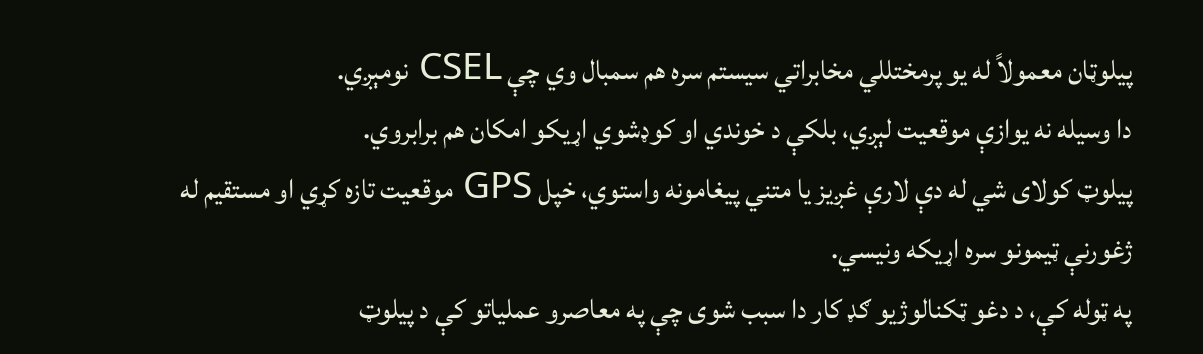پيلوټان معمولاً له یو پرمختللي مخابراتي سیستم سره هم سمبال وي چې CSEL نومېږي.
دا وسیله نه یوازې موقعیت لېږي، بلکې د خوندي او کوډشوي اړیکو امکان هم برابروي.
پيلوټ کولای شي له دې لارې غږیز یا متني پیغامونه واستوي، خپل GPS موقعیت تازه کړي او مستقیم له ژغورنې ټیمونو سره اړیکه ونیسي.
په ټوله کې، د دغو ټکنالوژیو ګډ کار دا سبب شوی چې په معاصرو عملیاتو کې د پيلوټ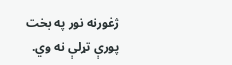ژغورنه نور په بخت پورې تړلې نه وي.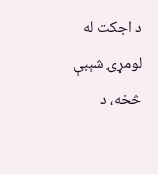د اجکت له لومړۍ شېبې څخه، د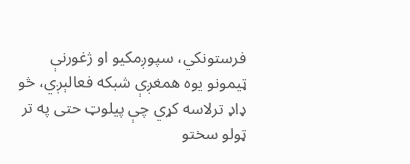فرستونکي، سپوږمکیو او ژغورنې ټیمونو یوه همغږې شبکه فعالېږي، څو ډاډ ترلاسه کړي چې پيلوټ حتی په تر ټولو سختو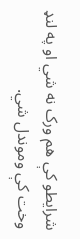شرایطو کې هم ورک نه شي او په لنډ وخت کې وموندل شي.